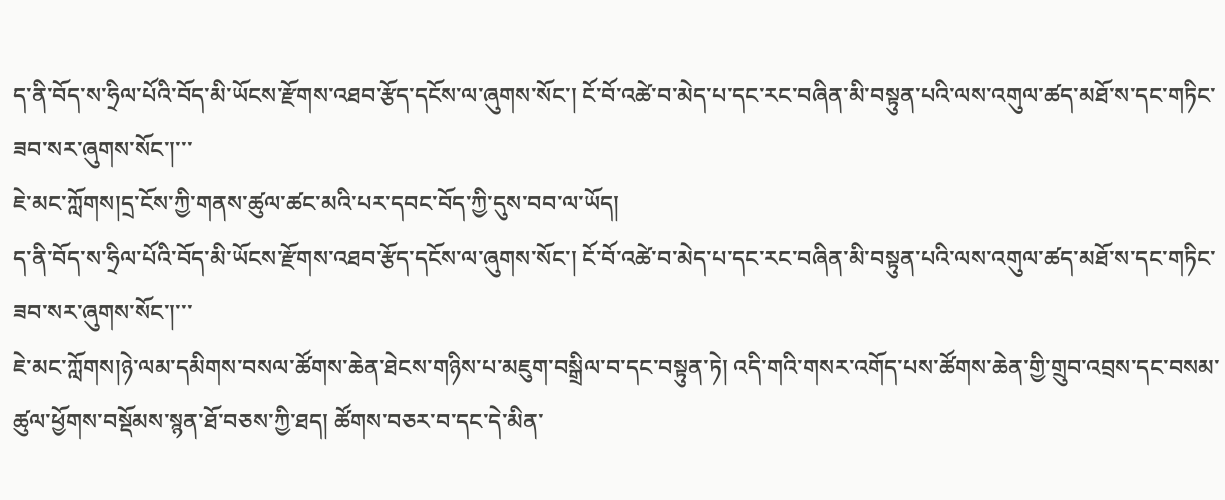ད་ནི་བོད་ས་ཧྲིལ་པོའི་བོད་མི་ཡོངས་རྫོགས་འཐབ་རྩོད་དངོས་ལ་ཞུགས་སོང་། ངོ་བོ་འཚེ་བ་མེད་པ་དང་རང་བཞིན་མི་བསྟུན་པའི་ལས་འགུལ་ཚད་མཐོ་ས་དང་གཏིང་ཟབ་སར་ཞུགས་སོང་།་་་
ཇེ་མང་ཀློགས།དྲ་ངོས་ཀྱི་གནས་ཚུལ་ཚང་མའི་པར་དབང་བོད་ཀྱི་དུས་བབ་ལ་ཡོད།
ད་ནི་བོད་ས་ཧྲིལ་པོའི་བོད་མི་ཡོངས་རྫོགས་འཐབ་རྩོད་དངོས་ལ་ཞུགས་སོང་། ངོ་བོ་འཚེ་བ་མེད་པ་དང་རང་བཞིན་མི་བསྟུན་པའི་ལས་འགུལ་ཚད་མཐོ་ས་དང་གཏིང་ཟབ་སར་ཞུགས་སོང་།་་་
ཇེ་མང་ཀློགས།ཉེ་ལམ་དམིགས་བསལ་ཚོགས་ཆེན་ཐེངས་གཉིས་པ་མཇུག་བསྒྲིལ་བ་དང་བསྟུན་ཏེ། འདི་གའི་གསར་འགོད་པས་ཚོགས་ཆེན་གྱི་གྲུབ་འབྲས་དང་བསམ་ཚུལ་ཕྱོགས་བསྡོམས་སྙན་ཐོ་བཅས་ཀྱི་ཐད། ཚོགས་བཅར་བ་དང་དེ་མིན་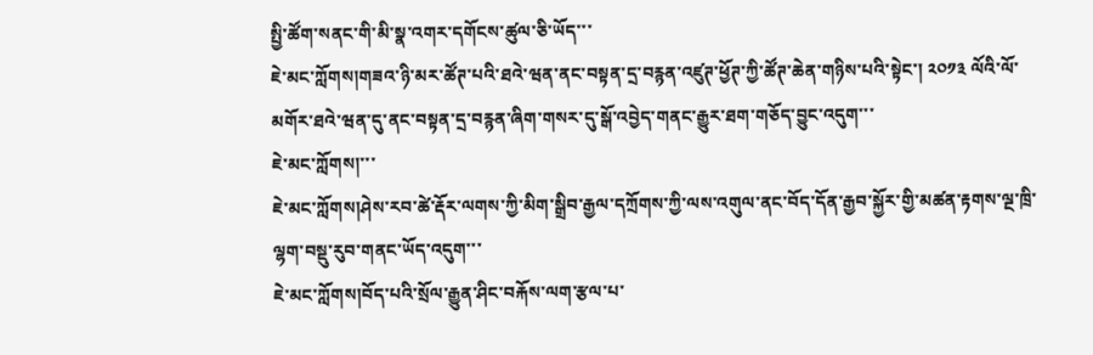སྤྱི་ཚོག་སནང་གི་མི་སྣ་འགར་དགོངས་ཚུལ་ཅི་ཡོད་་་
ཇེ་མང་ཀློགས།གཟའ་ཉི་མར་ཚོཊ་པའི་ཐའེ་ཝན་ནང་བསྟན་དྲ་བརྙན་འཛུཊ་ཕྱོཊ་ཀྱི་ཚོཊ་ཆེན་གཉིས་པའི་སྟེང་། ༢༠༡༣ ལོའི་ལོ་མགོར་ཐའེ་ཝན་དུ་ནང་བསྟན་དྲ་བརྙན་ཞིག་གསར་དུ་སྒོ་འབྱེད་གནང་རྒྱུར་ཐག་གཅོད་བྱུང་འདུག་་་
ཇེ་མང་ཀློགས།་་་
ཇེ་མང་ཀློགས།ཤེས་རབ་ཚེ་རྡོར་ལགས་ཀྱི་མིག་སྒྲིབ་རྒྱལ་དཀྲོགས་ཀྱི་ལས་འགུལ་ནང་བོད་དོན་རྒྱབ་སྐྱོར་གྱི་མཚན་རྟགས་ལྔ་ཁྲི་ལྷག་བསྡུ་རུབ་གནང་ཡོད་འདུག་་་
ཇེ་མང་ཀློགས།བོད་པའི་སྲོལ་རྒྱུན་ཤིང་བརྐོས་ལག་རྩལ་པ་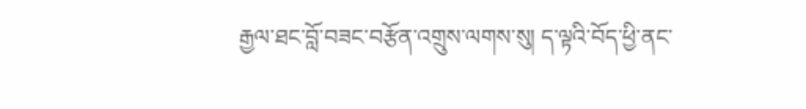རྒྱལ་ཐང་བློ་བཟང་བརྩོན་འགྲུས་ལགས་སུ། ད་ལྟའི་བོད་ཕྱི་ནང་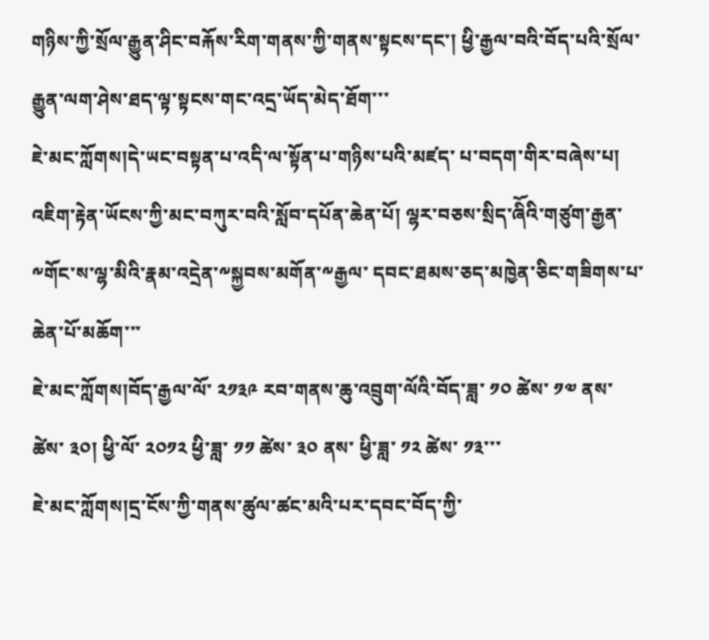གཉིས་ཀྱི་སྲོལ་རྒྱུན་ཤིང་བརྐོས་རིག་གནས་ཀྱི་གནས་སྟངས་དང་། ཕྱི་རྒྱལ་བའི་བོད་པའི་སྲོལ་རྒྱུན་ལག་ཤེས་ཐད་ལྟ་སྟངས་གང་འདྲ་ཡོད་མེད་ཐོག་་་
ཇེ་མང་ཀློགས།དེ་ཡང་བསྟན་པ་འདི་ལ་སྟོན་པ་གཉིས་པའི་མཛད་ པ་བདག་གིར་བཞེས་པ། འཇིག་རྟེན་ཡོངས་ཀྱི་མང་བཀུར་བའི་སློབ་དཔོན་ཆེན་པོ། ལྷར་བཅས་སྲིད་ཞིོའི་གཙུག་རྒྱན་༸གོང་ས་ལྷ་མིའི་རྣམ་འདྲེན་༸སྐྱབས་མགོན་༸རྒྱལ་ དབང་ཐམས་ཅད་མཁྱེན་ཅིང་གཟིགས་པ་ཆེན་པོ་མཆོག་་་
ཇེ་མང་ཀློགས།བོད་རྒྱལ་ལོ་ ༢༡༣༩ རབ་གནས་ཆུ་འབྲུག་ལོའི་བོད་ཟླ་ ༡༠ ཚེས་ ༡༧ ནས་ ཚེས་ ༣༠། ཕྱི་ལོ་ ༢༠༡༢ ཕྱི་ཟླ་ ༡༡ ཚེས་ ༣༠ ནས་ ཕྱི་ཟླ་ ༡༢ ཚེས་ ༡༣་་་
ཇེ་མང་ཀློགས།དྲ་ངོས་ཀྱི་གནས་ཚུལ་ཚང་མའི་པར་དབང་བོད་ཀྱི་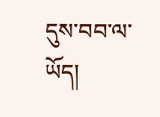དུས་བབ་ལ་ཡོད།